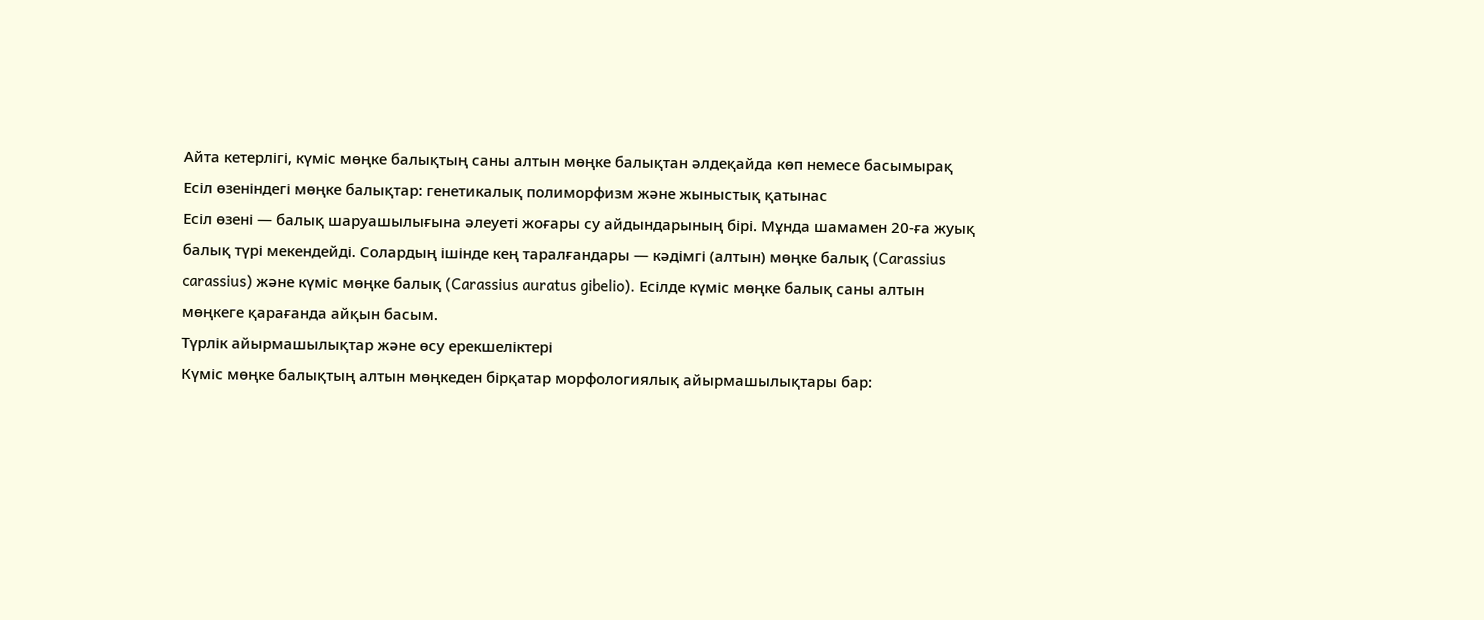Айта кетерлігі, күміс мөңке балықтың саны алтын мөңке балықтан әлдеқайда көп немесе басымырақ
Есіл өзеніндегі мөңке балықтар: генетикалық полиморфизм және жыныстық қатынас
Есіл өзені — балық шаруашылығына әлеуеті жоғары су айдындарының бірі. Мұнда шамамен 20-ға жуық балық түрі мекендейді. Солардың ішінде кең таралғандары — кәдімгі (алтын) мөңке балық (Carassius carassius) және күміс мөңке балық (Carassius auratus gibelio). Есілде күміс мөңке балық саны алтын мөңкеге қарағанда айқын басым.
Түрлік айырмашылықтар және өсу ерекшеліктері
Күміс мөңке балықтың алтын мөңкеден бірқатар морфологиялық айырмашылықтары бар: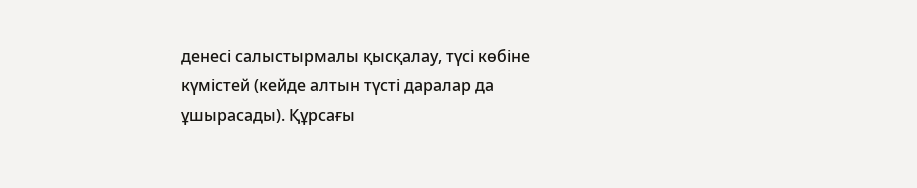денесі салыстырмалы қысқалау, түсі көбіне күмістей (кейде алтын түсті даралар да ұшырасады). Құрсағы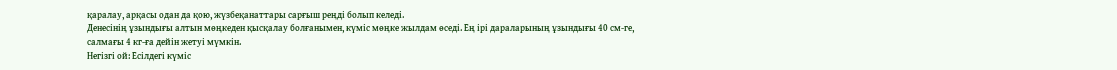қаралау, арқасы одан да қою, жүзбеқанаттары сарғыш реңді болып келеді.
Денесінің ұзындығы алтын мөңкеден қысқалау болғанымен, күміс мөңке жылдам өседі. Ең ірі дараларының ұзындығы 40 см-ге, салмағы 4 кг-ға дейін жетуі мүмкін.
Негізгі ой: Есілдегі күміс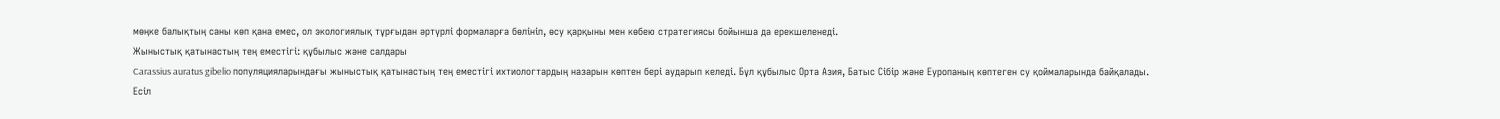мөңке балықтың саны көп қана емес, ол экологиялық тұрғыдан әртүрлі формаларға бөлініп, өсу қарқыны мен көбею стратегиясы бойынша да ерекшеленеді.
Жыныстық қатынастың тең еместігі: құбылыс және салдары
Carassius auratus gibelio популяцияларындағы жыныстық қатынастың тең еместігі ихтиологтардың назарын көптен бері аударып келеді. Бұл құбылыс Орта Азия, Батыс Сібір және Еуропаның көптеген су қоймаларында байқалады.
Есіл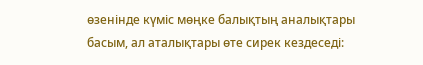өзенінде күміс мөңке балықтың аналықтары басым, ал аталықтары өте сирек кездеседі: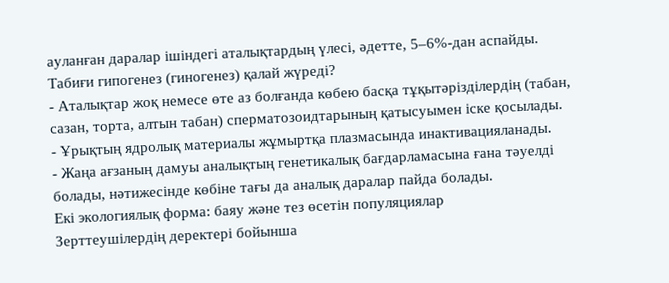ауланған даралар ішіндегі аталықтардың үлесі, әдетте, 5–6%-дан аспайды.
Табиғи гипогенез (гиногенез) қалай жүреді?
- Аталықтар жоқ немесе өте аз болғанда көбею басқа тұқытәрізділердің (табан, сазан, торта, алтын табан) сперматозоидтарының қатысуымен іске қосылады.
- Ұрықтың ядролық материалы жұмыртқа плазмасында инактивацияланады.
- Жаңа ағзаның дамуы аналықтың генетикалық бағдарламасына ғана тәуелді болады, нәтижесінде көбіне тағы да аналық даралар пайда болады.
Екі экологиялық форма: баяу және тез өсетін популяциялар
Зерттеушілердің деректері бойынша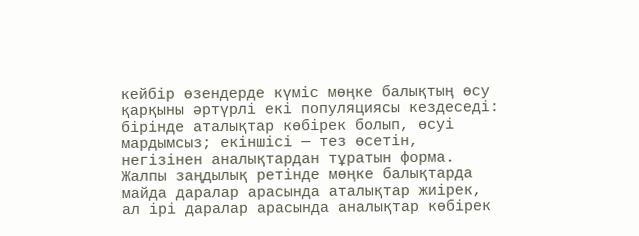кейбір өзендерде күміс мөңке балықтың өсу қарқыны әртүрлі екі популяциясы кездеседі: бірінде аталықтар көбірек болып, өсуі мардымсыз; екіншісі — тез өсетін, негізінен аналықтардан тұратын форма.
Жалпы заңдылық ретінде мөңке балықтарда майда даралар арасында аталықтар жиірек, ал ірі даралар арасында аналықтар көбірек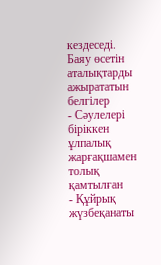кездеседі.
Баяу өсетін аталықтарды ажырататын белгілер
- Сәулелері біріккен ұлпалық жарғақшамен толық қамтылған
- Құйрық жүзбеқанаты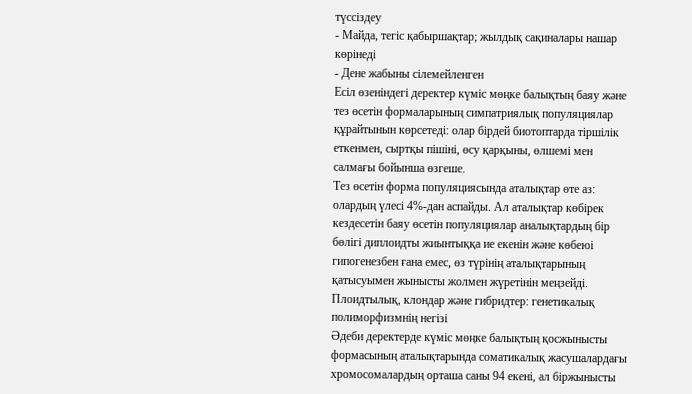түссіздеу
- Майда, тегіс қабыршақтар; жылдық сақиналары нашар көрінеді
- Дене жабыны сілемейленген
Есіл өзеніндегі деректер күміс мөңке балықтың баяу және тез өсетін формаларының симпатриялық популяциялар құрайтынын көрсетеді: олар бірдей биотоптарда тіршілік еткенмен, сыртқы пішіні, өсу қарқыны, өлшемі мен салмағы бойынша өзгеше.
Тез өсетін форма популяциясында аталықтар өте аз: олардың үлесі 4%-дан аспайды. Ал аталықтар көбірек кездесетін баяу өсетін популяциялар аналықтардың бір бөлігі диплоидты жиынтыққа ие екенін және көбеюі гипогенезбен ғана емес, өз түрінің аталықтарының қатысуымен жынысты жолмен жүретінін меңзейді.
Плоидтылық, клондар және гибридтер: генетикалық полиморфизмнің негізі
Әдеби деректерде күміс мөңке балықтың қосжынысты формасының аталықтарында соматикалық жасушалардағы хромосомалардың орташа саны 94 екені, ал біржынысты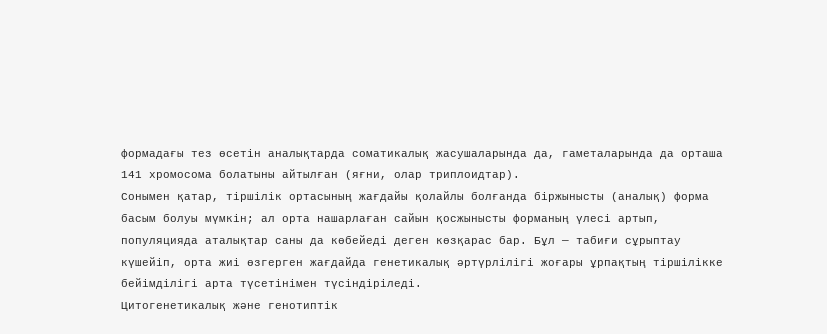формадағы тез өсетін аналықтарда соматикалық жасушаларында да, гаметаларында да орташа 141 хромосома болатыны айтылған (яғни, олар триплоидтар).
Сонымен қатар, тіршілік ортасының жағдайы қолайлы болғанда біржынысты (аналық) форма басым болуы мүмкін; ал орта нашарлаған сайын қосжынысты форманың үлесі артып, популяцияда аталықтар саны да көбейеді деген көзқарас бар. Бұл — табиғи сұрыптау күшейіп, орта жиі өзгерген жағдайда генетикалық әртүрлілігі жоғары ұрпақтың тіршілікке бейімділігі арта түсетінімен түсіндіріледі.
Цитогенетикалық және генотиптік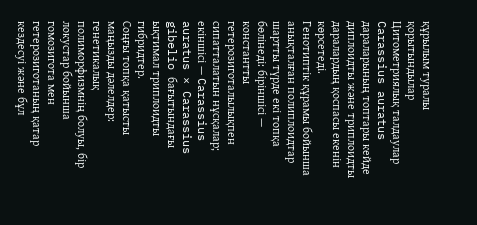құрылым туралы қорытындылар
Цитометриялық талдаулар Carassius auratus дараларының топтары кейде диплоидты және триплоидты даралардың қоспасы екенін көрсетеді.
Генотиптік құрамы бойынша анықталған полиплоидтар шартты түрде екі топқа бөлінеді: біріншісі — константты гетерозиготалылықпен сипатталатын нұсқалар; екіншісі — Carassius auratus × Carassius gibelio бағытындағы ықтимал триплоидты гибридтер.
Соңғы топқа қатысты маңызды дәлелдер: генетикалық полиморфизмнің болуы, бір локустар бойынша гомозигота мен гетерозиготаның қатар кездесуі және бұл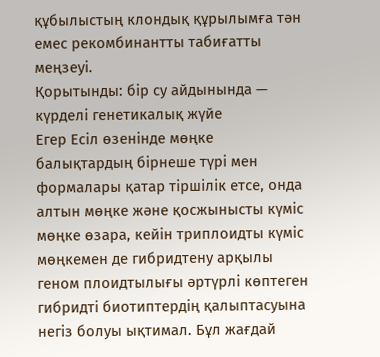құбылыстың клондық құрылымға тән емес рекомбинантты табиғатты меңзеуі.
Қорытынды: бір су айдынында — күрделі генетикалық жүйе
Егер Есіл өзенінде мөңке балықтардың бірнеше түрі мен формалары қатар тіршілік етсе, онда алтын мөңке және қосжынысты күміс мөңке өзара, кейін триплоидты күміс мөңкемен де гибридтену арқылы геном плоидтылығы әртүрлі көптеген гибридті биотиптердің қалыптасуына негіз болуы ықтимал. Бұл жағдай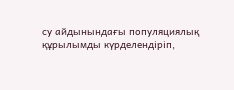су айдынындағы популяциялық құрылымды күрделендіріп,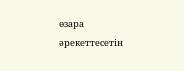өзара әрекеттесетін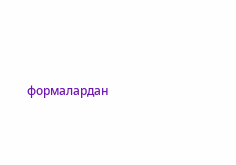формалардан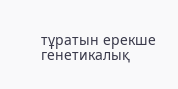тұратын ерекше генетикалық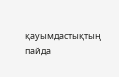қауымдастықтың пайда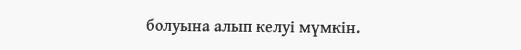болуына алып келуі мүмкін.